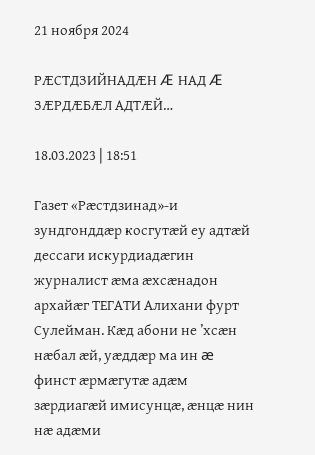21 ноября 2024

РÆСТДЗИЙНАДÆН Æ НАД Æ ЗÆРДÆБÆЛ АДТÆЙ…

18.03.2023 | 18:51

Газет «Рæстдзинад»-и зундгонддæр косгутæй еу адтæй дессаги искурдиадæгин журналист æма æхсæнадон архайæг ТЕГАТИ Алихани фурт Сулейман. Кæд абони не ’хсæн нæбал æй, уæддæр ма ин æ финст æрмæгутæ адæм зæрдиагæй имисунцæ, æнцæ нин нæ адæми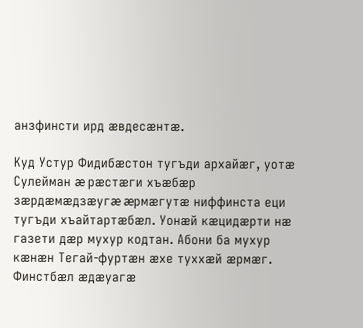анзфинсти ирд æвдесæнтæ.

Куд Устур Фидибæстон тугъди архайæг, уотæ Сулейман æ рæстæги хъæбæр зæрдæмæдзæугæ æрмæгутæ ниффинста еци тугъди хъайтартæбæл. Уонæй кæцидæрти нæ газети дæр мухур кодтан. Абони ба мухур кæнæн Тегай-фуртæн æхе туххæй æрмæг. Финстбæл æдæуагæ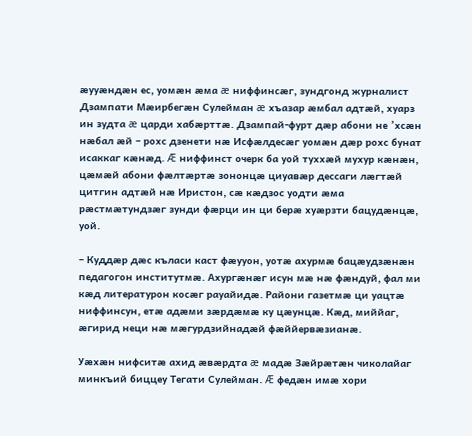æууæндæн ес, уомæн æма æ ниффинсæг, зундгонд журналист Дзампати Мæирбегæн Сулейман æ хъазар æмбал адтæй, хуарз ин зудта æ царди хабæрттæ. Дзампай-фурт дæр абони не ’хсæн нæбал æй – рохс дзенети нæ Исфæлдесæг уомæн дæр рохс бунат исаккаг кæнæд. Æ ниффинст очерк ба уой туххæй мухур кæнæн, цæмæй абони фæлтæртæ зононцæ циуавæр дессаги лæгтæй цитгин адтæй нæ Иристон, сæ кæдзос уодти æма рæстмæтундзæг зунди фæрци ин ци берæ хуæрзти бацудæнцæ, уой.

– Куддæр дæс къласи каст фæууон, уотæ ахурмæ бацæудзæнæн педагогон институтмæ. Ахургæнæг исун мæ нæ фæндуй, фал ми кæд литературон косæг рауайидæ. Райони газетмæ ци уацтæ ниффинсун, етæ адæми зæрдæмæ ку цæунцæ. Кæд, миййаг, æгирид неци нæ мæгурдзийнадæй фæййервæзианæ.

Уæхæн нифситæ ахид æвæрдта æ мадæ Зæйрæтæн чиколайаг минкъий биццеу Тегати Сулейман. Æ федæн имæ хори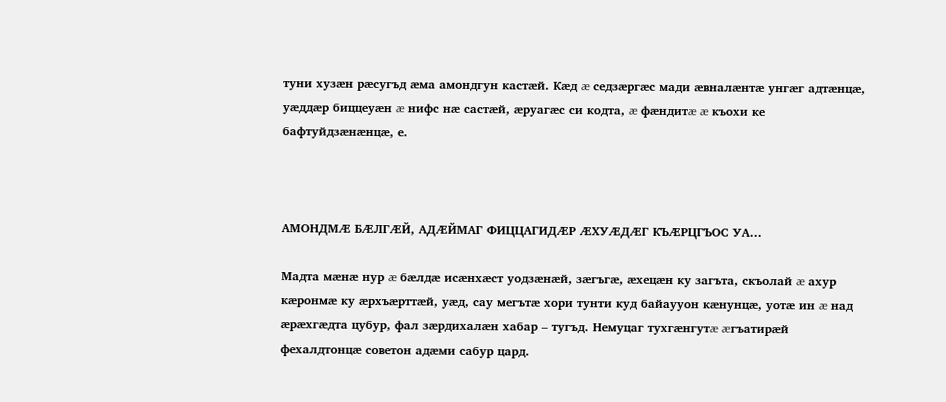туни хузæн рæсугъд æма амондгун кастæй. Кæд æ седзæргæс мади æвналæнтæ унгæг адтæнцæ, уæддæр биццеуæн æ нифс нæ састæй, æруагæс си кодта, æ фæндитæ æ къохи ке бафтуйдзæнæнцæ, е.



АМОНДМÆ БÆЛГÆЙ, АДÆЙМАГ ФИЦЦАГИДÆР ÆХУÆДÆГ КЪÆРЦГЪОС УА…

Мадта мæнæ нур æ бæлдæ исæнхæст уодзæнæй, зæгъгæ, æхецæн ку загъта, скъолай æ ахур кæронмæ ку æрхъæрттæй, уæд, сау мегътæ хори тунти куд байаууон кæнунцæ, уотæ ин æ над æрæхгæдта цубур, фал зæрдихалæн хабар – тугъд. Немуцаг тухгæнгутæ æгъатирæй фехалдтонцæ советон адæми сабур цард.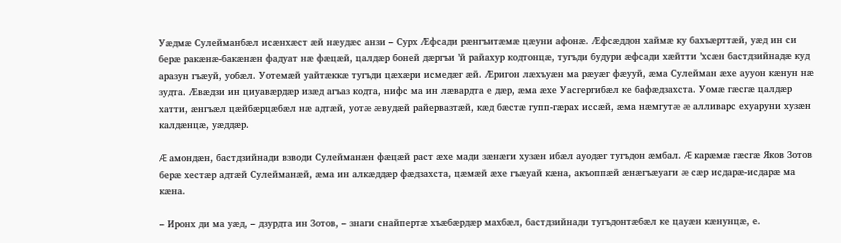Уæдмæ Сулейманбæл исæнхæст æй нæудæс анзи – Сурх Æфсади рæнгъитæмæ цæуни афонæ. Æфсæддон хаймæ ку бахъæрттæй, уæд ин си берæ ракæнæ-бакæнæн фадуат нæ фæцæй, цалдæр боней дæргъи ’й райахур кодтонцæ, тугъди будури æфсади хæйтти ’хсæн бастдзийнадæ куд аразун гъæуй, уобæл. Уотемæй уайтæккæ тугъди цæхæри исмедæг æй. Æригон лæхъуæн ма рæуæг фæууй, æма Сулейман æхе аууон кæнун нæ зудта. Æвæдзи ин циуавæрдæр изæд агъаз кодта, нифс ма ин лæвардта е дæр, æма æхе Уасгергибæл ке бафæдзахста. Уомæ гæсгæ цалдæр хатти, æнгъæл цæйбæрцæбæл нæ адтæй, уотæ æвудæй райервазтæй, кæд бæстæ гупп-гæрах иссæй, æма нæмгутæ æ алливарс ехуаруни хузæн калдæнцæ, уæддæр.

Æ амондæн, бастдзийнади взводи Сулейманæн фæцæй раст æхе мади зæнæги хузæн ибæл ауодæг тугъдон æмбал. Æ карæмæ гæсгæ Яков Зотов берæ хестæр адтæй Сулейманæй, æма ин алкæддæр фæдзахста, цæмæй æхе гъæуай кæна, акъоппæй æнæгъæуаги æ сæр исдарæ-исдарæ ма кæна.

– Иронх ди ма уæд, – дзурдта ин Зотов, – знаги снайпертæ хъæбæрдæр махбæл, бастдзийнади тугъдонтæбæл ке цауæн кæнунцæ, е.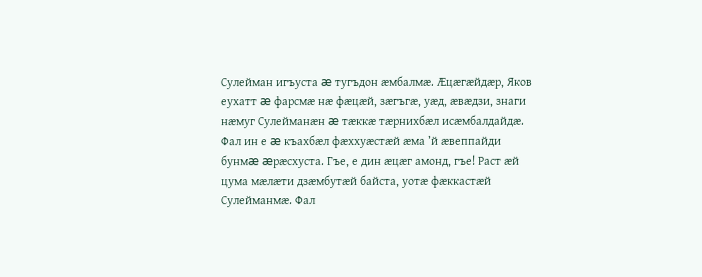Сулейман игъуста æ тугъдон æмбалмæ. Æцæгæйдæр, Яков еухатт æ фарсмæ нæ фæцæй, зæгъгæ, уæд, æвæдзи, знаги нæмуг Сулейманæн æ тæккæ тæрнихбæл исæмбалдайдæ. Фал ин е æ къахбæл фæххуæстæй æма ’й æвеппайди бунмæ æрæсхуста. Гъе, е дин æцæг амонд, гъе! Раст æй цума мæлæти дзæмбутæй байста, уотæ фæккастæй Сулейманмæ. Фал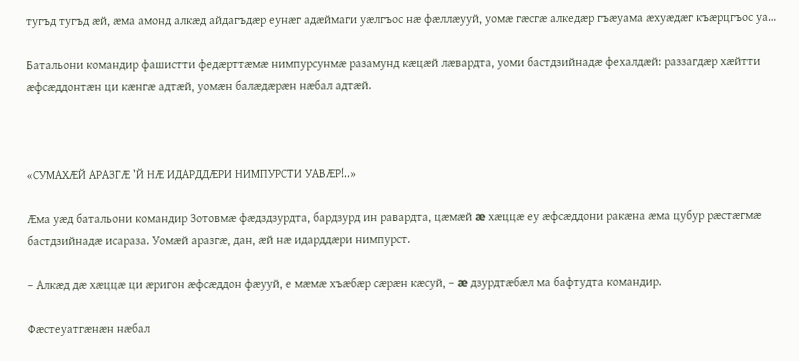тугъд тугъд æй, æма амонд алкæд айдагъдæр еунæг адæймаги уæлгъос нæ фæллæууй, уомæ гæсгæ алкедæр гъæуама æхуæдæг къæрцгъос уа…

Батальони командир фашистти федæрттæмæ нимпурсунмæ разамунд кæцæй лæвардта, уоми бастдзийнадæ фехалдæй: раззагдæр хæйтти æфсæддонтæн ци кæнгæ адтæй, уомæн балæдæрæн нæбал адтæй.



«СУМАХÆЙ АРАЗГÆ ’Й НÆ ИДАРДДÆРИ НИМПУРСТИ УАВÆР!..»

Æма уæд батальони командир Зотовмæ фæдздзурдта, бардзурд ин равардта, цæмæй æ хæццæ еу æфсæддони ракæна æма цубур рæстæгмæ бастдзийнадæ исараза. Уомæй аразгæ, дан, æй нæ идарддæри нимпурст.

– Алкæд дæ хæццæ ци æригон æфсæддон фæууй, е мæмæ хъæбæр сæрæн кæсуй, – æ дзурдтæбæл ма бафтудта командир.

Фæстеуатгæнæн нæбал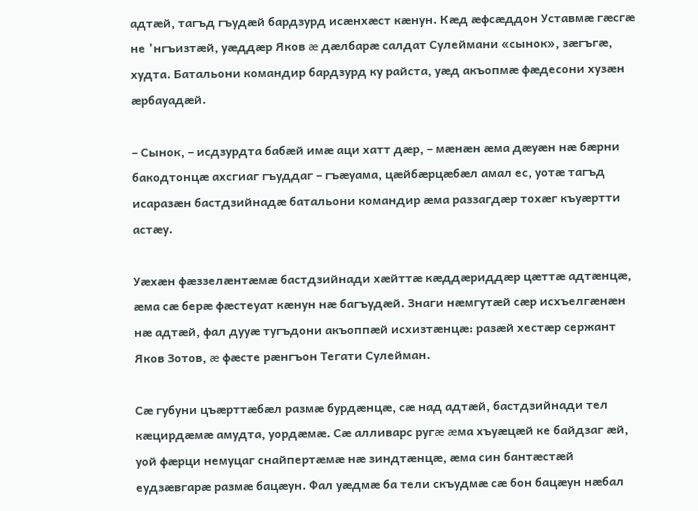адтæй, тагъд гъудæй бардзурд исæнхæст кæнун. Кæд æфсæддон Уставмæ гæсгæ не ’нгъизтæй, уæддæр Яков æ дæлбарæ салдат Сулеймани «сынок», зæгъгæ, худта. Батальони командир бардзурд ку райста, уæд акъопмæ фæдесони хузæн æрбауадæй.

– Сынок, – исдзурдта бабæй имæ аци хатт дæр, – мæнæн æма дæуæн нæ бæрни бакодтонцæ ахсгиаг гъуддаг – гъæуама, цæйбæрцæбæл амал ес, уотæ тагъд исаразæн бастдзийнадæ батальони командир æма раззагдæр тохæг къуæртти астæу.

Уæхæн фæззелæнтæмæ бастдзийнади хæйттæ кæддæриддæр цæттæ адтæнцæ, æма сæ берæ фæстеуат кæнун нæ багъудæй. Знаги нæмгутæй сæр исхъелгæнæн нæ адтæй, фал дууæ тугъдони акъоппæй исхизтæнцæ: разæй хестæр сержант Яков Зотов, æ фæсте рæнгъон Тегати Сулейман.

Сæ губуни цъæрттæбæл размæ бурдæнцæ, сæ над адтæй, бастдзийнади тел кæцирдæмæ амудта, уордæмæ. Сæ алливарс ругæ æма хъуæцæй ке байдзаг æй, уой фæрци немуцаг снайпертæмæ нæ зиндтæнцæ, æма син бантæстæй еудзæвгарæ размæ бацæун. Фал уæдмæ ба тели скъудмæ сæ бон бацæун нæбал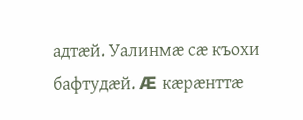адтæй. Уалинмæ сæ къохи бафтудæй. Æ кæрæнттæ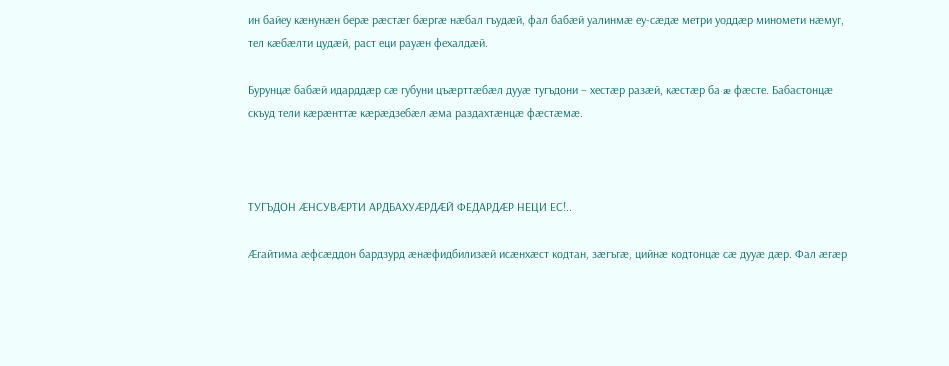ин байеу кæнунæн берæ рæстæг бæргæ нæбал гъудæй, фал бабæй уалинмæ еу-сæдæ метри уоддæр миномети нæмуг, тел кæбæлти цудæй, раст еци рауæн фехалдæй.

Бурунцæ бабæй идарддæр сæ губуни цъæрттæбæл дууæ тугъдони – хестæр разæй, кæстæр ба æ фæсте. Бабастонцæ скъуд тели кæрæнттæ кæрæдзебæл æма раздахтæнцæ фæстæмæ.



ТУГЪДОН ÆНСУВÆРТИ АРДБАХУÆРДÆЙ ФЕДАРДÆР НЕЦИ ЕС!..

Æгайтима æфсæддон бардзурд æнæфидбилизæй исæнхæст кодтан, зæгъгæ, цийнæ кодтонцæ сæ дууæ дæр. Фал æгæр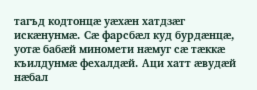тагъд кодтонцæ уæхæн хатдзæг искæнунмæ. Сæ фарсбæл куд бурдæнцæ, уотæ бабæй миномети нæмуг сæ тæккæ къилдунмæ фехалдæй. Аци хатт æвудæй нæбал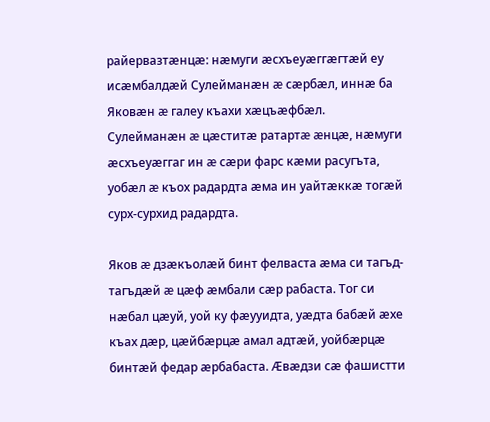райервазтæнцæ: нæмуги æсхъеуæггæгтæй еу исæмбалдæй Сулейманæн æ сæрбæл, иннæ ба Яковæн æ галеу къахи хæцъæфбæл. Сулейманæн æ цæститæ ратартæ æнцæ, нæмуги æсхъеуæггаг ин æ сæри фарс кæми расугъта, уобæл æ къох радардта æма ин уайтæккæ тогæй сурх-сурхид радардта.

Яков æ дзæкъолæй бинт фелваста æма си тагъд-тагъдæй æ цæф æмбали сæр рабаста. Тог си нæбал цæуй, уой ку фæууидта, уæдта бабæй æхе къах дæр, цæйбæрцæ амал адтæй, уойбæрцæ бинтæй федар æрбабаста. Æвæдзи сæ фашистти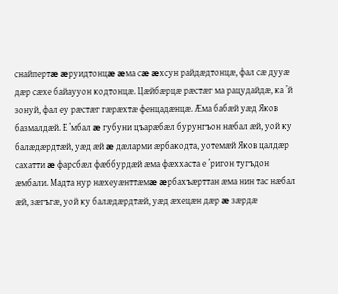снайпертæ æруидтонцæ æма сæ æхсун райдæдтонцæ, фал сæ дууæ дæр сæхе байаууон кодтонцæ. Цæйбæрцæ рæстæг ма рацудайдæ, ка ’й зонуй, фал еу рæстæг гæрæхтæ фенцадæнцæ. Æма бабæй уæд Яков базмалдæй. Е ’мбал æ губуни цъарæбæл бурунгъон нæбал æй, уой ку балæдæрдтæй, уæд æй æ дæларми æрбакодта, уотемæй Яков цалдæр сахатти æ фарсбæл фæббурдæй æма фæххаста е ’ригон тугъдон æмбали. Мадта нур нæхеуæнттæмæ æрбахъæрттан æма нин тас нæбал æй, зæгъгæ, уой ку балæдæрдтæй, уæд æхецæн дæр æ зæрдæ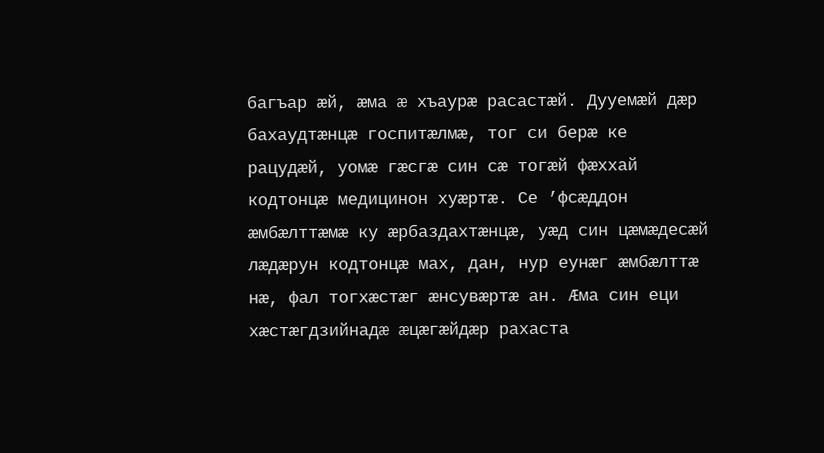багъар æй, æма æ хъаурæ расастæй. Дууемæй дæр бахаудтæнцæ госпитæлмæ, тог си берæ ке рацудæй, уомæ гæсгæ син сæ тогæй фæххай кодтонцæ медицинон хуæртæ. Се ’фсæддон æмбæлттæмæ ку æрбаздахтæнцæ, уæд син цæмæдесæй лæдæрун кодтонцæ мах, дан, нур еунæг æмбæлттæ нæ, фал тогхæстæг æнсувæртæ ан. Æма син еци хæстæгдзийнадæ æцæгæйдæр рахаста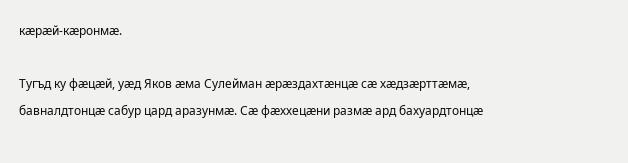кæрæй-кæронмæ.

Тугъд ку фæцæй, уæд Яков æма Сулейман æрæздахтæнцæ сæ хæдзæрттæмæ, бавналдтонцæ сабур цард аразунмæ. Сæ фæххецæни размæ ард бахуардтонцæ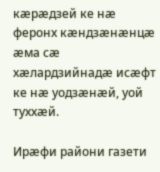кæрæдзей ке нæ феронх кæндзæнæнцæ æма сæ хæлардзийнадæ исæфт ке нæ уодзæнæй, уой туххæй.

Ирæфи райони газети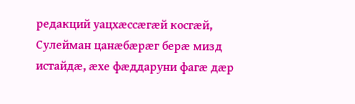редакций уацхæссæгæй косгæй, Сулейман цанæбæрæг берæ мизд истайдæ, æхе фæддаруни фагæ дæр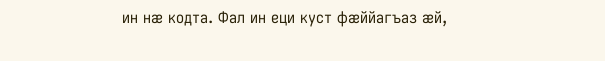ин нæ кодта. Фал ин еци куст фæййагъаз æй,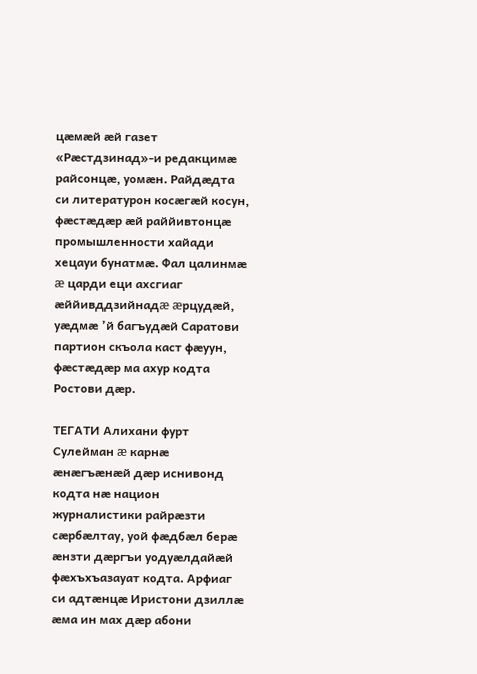цæмæй æй газет «Рæстдзинад»-и редакцимæ райсонцæ, уомæн. Райдæдта си литературон косæгæй косун,  фæстæдæр æй раййивтонцæ промышленности хайади хецауи бунатмæ. Фал цалинмæ æ царди еци ахсгиаг æййивддзийнадæ æрцудæй, уæдмæ ’й багъудæй Саратови партион скъола каст фæуун, фæстæдæр ма ахур кодта Ростови дæр.

ТЕГАТИ Алихани фурт Сулейман æ карнæ æнæгъæнæй дæр иснивонд кодта нæ национ журналистики райрæзти сæрбæлтау, уой фæдбæл берæ æнзти дæргъи уодуæлдайæй фæхъхъазауат кодта. Арфиаг си адтæнцæ Иристони дзиллæ æма ин мах дæр абони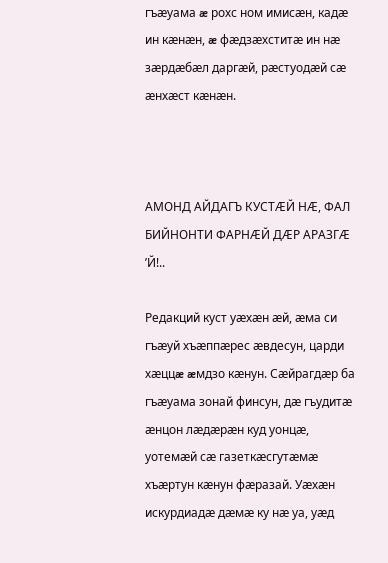гъæуама æ рохс ном имисæн, кадæ ин кæнæн, æ фæдзæхститæ ин нæ зæрдæбæл даргæй, рæстуодæй сæ æнхæст кæнæн.



АМОНД АЙДАГЪ КУСТÆЙ НÆ, ФАЛ БИЙНОНТИ ФАРНÆЙ ДÆР АРАЗГÆ ’Й!..

Редакций куст уæхæн æй, æма си гъæуй хъæппæрес æвдесун, царди хæццæ æмдзо кæнун. Сæйрагдæр ба гъæуама зонай финсун, дæ гъудитæ æнцон лæдæрæн куд уонцæ, уотемæй сæ газеткæсгутæмæ хъæртун кæнун фæразай. Уæхæн искурдиадæ дæмæ ку нæ уа, уæд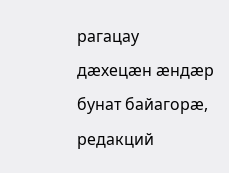рагацау дæхецæн æндæр бунат байагорæ, редакций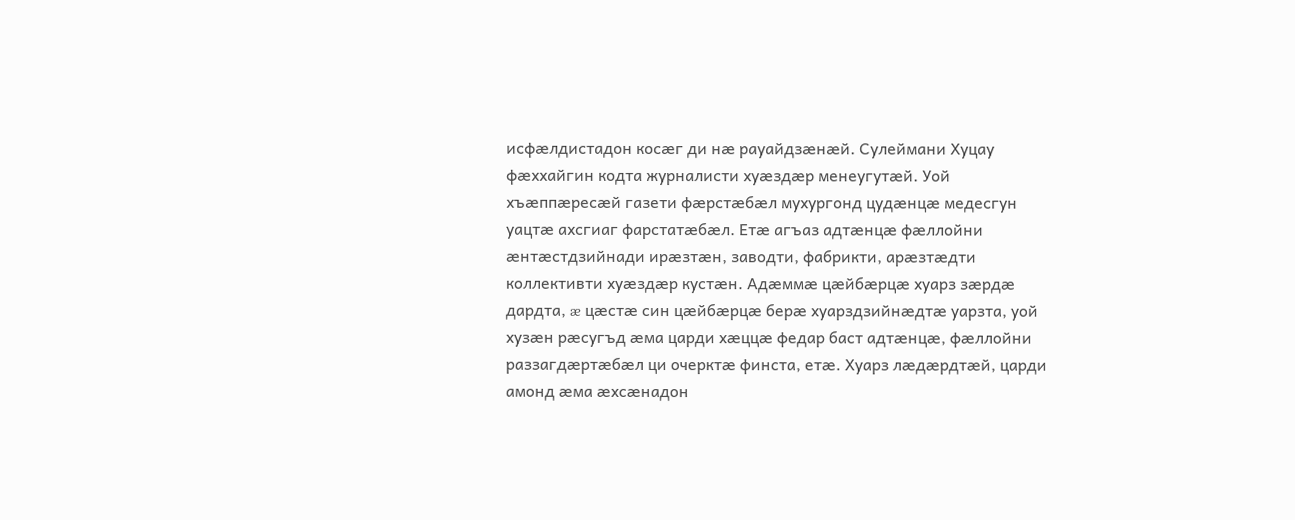исфæлдистадон косæг ди нæ рауайдзæнæй. Сулеймани Хуцау фæххайгин кодта журналисти хуæздæр менеугутæй. Уой хъæппæресæй газети фæрстæбæл мухургонд цудæнцæ медесгун уацтæ ахсгиаг фарстатæбæл. Етæ агъаз адтæнцæ фæллойни æнтæстдзийнади ирæзтæн, заводти, фабрикти, арæзтæдти коллективти хуæздæр кустæн. Адæммæ цæйбæрцæ хуарз зæрдæ дардта, æ цæстæ син цæйбæрцæ берæ хуарздзийнæдтæ уарзта, уой хузæн рæсугъд æма царди хæццæ федар баст адтæнцæ, фæллойни раззагдæртæбæл ци очерктæ финста, етæ. Хуарз лæдæрдтæй, царди амонд æма æхсæнадон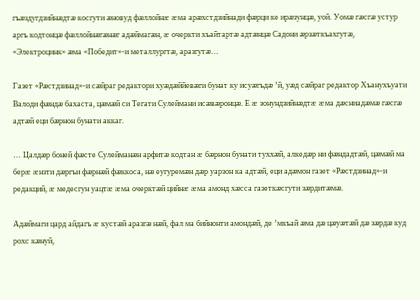гъæздугдзийнæдтæ косгути æновуд фæллойнæ æма арæхстдзийнади фæрци ке ирæзунцæ, уой. Уомæ гæсгæ устур аргъ кодтонцæ фæллойнæгæнæг адæймагæн, æ очеркти хъайтартæ адтæнцæ Садони æрзæткъахгутæ, «Электроцинк» æма «Победит»-и металлургтæ, аразгутæ…

Газет «Рæстдзинад»-и сæйраг редактори хуæдæййевæги бунат ку исуæгъдæ ’й, уæд сæйраг редактор Хъанухъуати Валоди фæндæ бахаста, цæмæй си Тегати Сулеймани исæвæронцæ. Е æ зонундзийнæдтæ æма дæсниадæмæ гæсгæ адтæй еци бæрнон бунати аккаг.

… Цалдæр боней фæсте Сулейманæн арфитæ кодтан æ бæрнон бунати туххæй, алкедæр ни фæндадтæй, цæмæй ма берæ æнзти дæргъи фæрнæй фæккоса, нæ еугуремæн дæр уарзон ка адтæй, еци адæмон газет «Рæстдзинад»-и редакций, æ медесгун уацтæ æма очерктæй цийнæ æма амонд хæсса газеткæсгути зæрдитæмæ.

Адæймаги цард айдагъ æ кустæй аразгæ нæй, фал ма бийнонти амондæй, де ’мкъай æма дæ цæуæтæй дæ зæрдæ куд рохс кæнуй,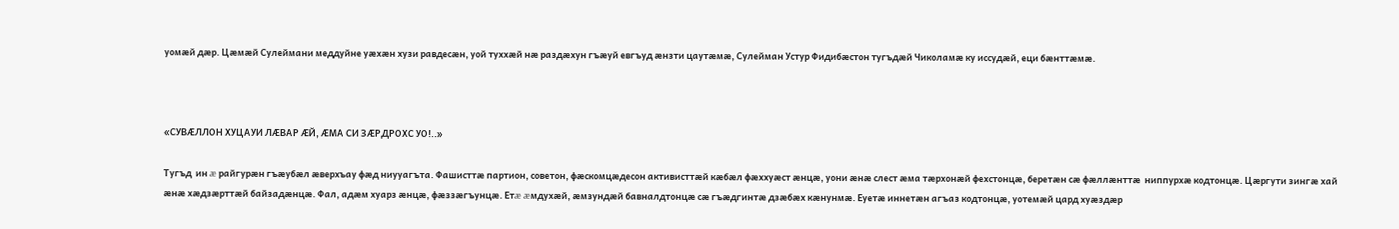уомæй дæр. Цæмæй Сулеймани меддуйне уæхæн хузи равдесæн, уой туххæй нæ раздæхун гъæуй евгъуд æнзти цаутæмæ, Сулейман Устур Фидибæстон тугъдæй Чиколамæ ку иссудæй, еци бæнттæмæ.



«СУВÆЛЛОН ХУЦАУИ ЛÆВАР ÆЙ, ÆМА СИ ЗÆРДРОХС УО!..»

Тугъд  ин æ райгурæн гъæубæл æверхъау фæд ниууагъта. Фашисттæ партион, советон, фæскомцæдесон активисттæй кæбæл фæххуæст æнцæ, уони æнæ слест æма тæрхонæй фехстонцæ, беретæн сæ фæллæнттæ  ниппурхæ кодтонцæ. Цæргути зингæ хай æнæ хæдзæрттæй байзадæнцæ. Фал, адæм хуарз æнцæ, фæззæгъунцæ. Етæ æмдухæй, æмзундæй бавналдтонцæ сæ гъæдгинтæ дзæбæх кæнунмæ. Еуетæ иннетæн агъаз кодтонцæ, уотемæй цард хуæздæр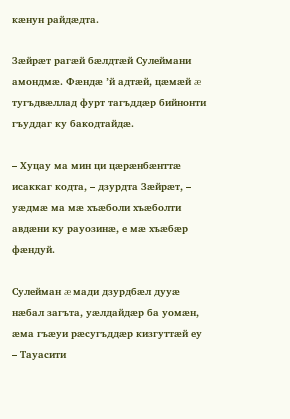кæнун райдæдта.

Зæйрæт рагæй бæлдтæй Сулеймани амондмæ. Фæндæ ’й адтæй, цæмæй æ тугъдвæллад фурт тагъддæр бийнонти гъуддаг ку бакодтайдæ.

– Хуцау ма мин ци цæрæнбæнттæ исаккаг кодта, – дзурдта Зæйрæт, – уæдмæ ма мæ хъæболи хъæболти авдæни ку рауозинæ, е мæ хъæбæр фæндуй.

Сулейман æ мади дзурдбæл дууæ нæбал загъта, уæлдайдæр ба уомæн, æма гъæуи рæсугъддæр кизгуттæй еу – Тауасити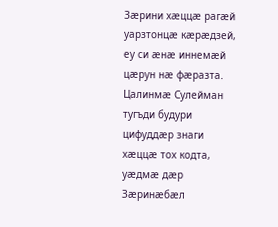Зæрини хæццæ рагæй уарзтонцæ кæрæдзей, еу си æнæ иннемæй цæрун нæ фæразта. Цалинмæ Сулейман тугъди будури цифуддæр знаги хæццæ тох кодта, уæдмæ дæр Зæринæбæл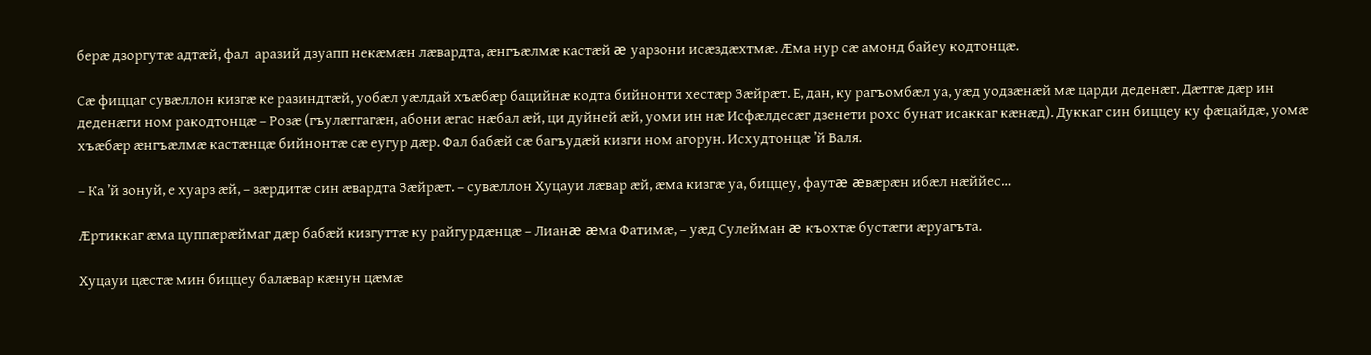берæ дзоргутæ адтæй, фал  аразий дзуапп некæмæн лæвардта, æнгъæлмæ кастæй æ уарзони исæздæхтмæ. Æма нур сæ амонд байеу кодтонцæ.

Сæ фиццаг сувæллон кизгæ ке разиндтæй, уобæл уæлдай хъæбæр бацийнæ кодта бийнонти хестæр Зæйрæт. Е, дан, ку рагъомбæл уа, уæд уодзæнæй мæ царди деденæг. Дæтгæ дæр ин деденæги ном ракодтонцæ – Розæ (гъулæггагæн, абони æгас нæбал æй, ци дуйней æй, уоми ин нæ Исфæлдесæг дзенети рохс бунат исаккаг кæнæд). Дуккаг син биццеу ку фæцайдæ, уомæ хъæбæр æнгъæлмæ кастæнцæ бийнонтæ сæ еугур дæр. Фал бабæй сæ багъудæй кизги ном агорун. Исхудтонцæ ’й Валя.

– Ка ’й зонуй, е хуарз æй, – зæрдитæ син æвардта Зæйрæт. – сувæллон Хуцауи лæвар æй, æма кизгæ уа, биццеу, фаутæ æвæрæн ибæл нæййес…

Æртиккаг æма цуппæрæймаг дæр бабæй кизгуттæ ку райгурдæнцæ – Лианæ æма Фатимæ, – уæд Сулейман æ къохтæ бустæги æруагъта.

Хуцауи цæстæ мин биццеу балæвар кæнун цæмæ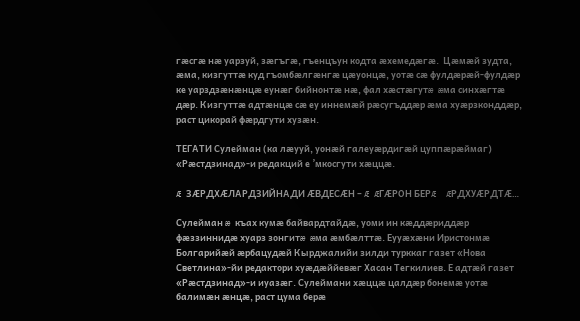гæсгæ нæ уарзуй, зæгъгæ, гъенцъун кодта æхемедæгæ.  Цæмæй зудта, æма, кизгуттæ куд гъомбæлгæнгæ цæуонцæ, уотæ сæ фулдæрæй-фулдæр ке уарздзæнæнцæ еунæг бийнонтæ нæ, фал хæстæгутæ æма синхæгтæ дæр. Кизгуттæ адтæнцæ сæ еу иннемæй рæсугъддæр æма хуæрзконддæр, раст цикорай фæрдгути хузæн.

ТЕГАТИ Сулейман (ка лæууй, уонæй галеуæрдигæй цуппæрæймаг) «Рæстдзинад»-и редакций е ’мкосгути хæццæ.

Æ ЗÆРДХÆЛАРДЗИЙНАДИ ÆВДЕСÆН – Æ ÆГÆРОН БЕРÆ  ÆРДХУÆРДТÆ…

Сулейман æ къах кумæ байвардтайдæ, уоми ин кæддæриддæр фæззиннидæ хуарз зонгитæ æма æмбæлттæ. Еууæхæни Иристонмæ Болгарийæй æрбацудæй Кырджалийи зилди турккаг газет «Нова Светлина»-йи редактори хуæдæййевæг Хасан Тегкилиев. Е адтæй газет «Рæстдзинад»-и иуазæг. Сулеймани хæццæ цалдæр бонемæ уотæ балимæн æнцæ, раст цума берæ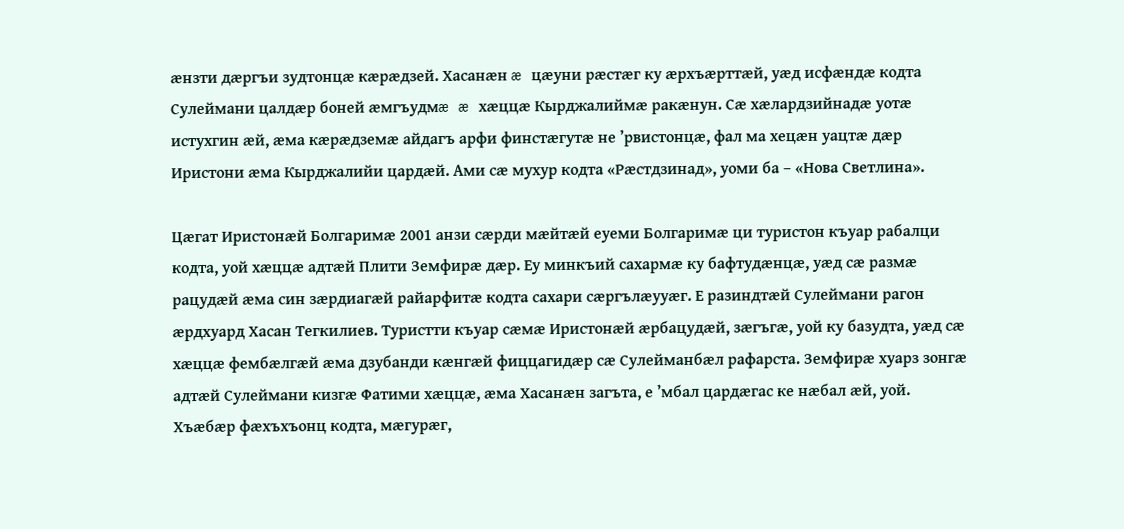æнзти дæргъи зудтонцæ кæрæдзей. Хасанæн æ цæуни рæстæг ку æрхъæрттæй, уæд исфæндæ кодта Сулеймани цалдæр боней æмгъудмæ æ хæццæ Кырджалиймæ ракæнун. Сæ хæлардзийнадæ уотæ истухгин æй, æма кæрæдземæ айдагъ арфи финстæгутæ не ’рвистонцæ, фал ма хецæн уацтæ дæр Иристони æма Кырджалийи цардæй. Ами сæ мухур кодта «Рæстдзинад», уоми ба – «Нова Светлина».

Цæгат Иристонæй Болгаримæ 2001 анзи сæрди мæйтæй еуеми Болгаримæ ци туристон къуар рабалци кодта, уой хæццæ адтæй Плити Земфирæ дæр. Еу минкъий сахармæ ку бафтудæнцæ, уæд сæ размæ рацудæй æма син зæрдиагæй райарфитæ кодта сахари сæргълæууæг. Е разиндтæй Сулеймани рагон æрдхуард Хасан Тегкилиев. Туристти къуар сæмæ Иристонæй æрбацудæй, зæгъгæ, уой ку базудта, уæд сæ хæццæ фембæлгæй æма дзубанди кæнгæй фиццагидæр сæ Сулейманбæл рафарста. Земфирæ хуарз зонгæ адтæй Сулеймани кизгæ Фатими хæццæ, æма Хасанæн загъта, е ’мбал цардæгас ке нæбал æй, уой. Хъæбæр фæхъхъонц кодта, мæгурæг,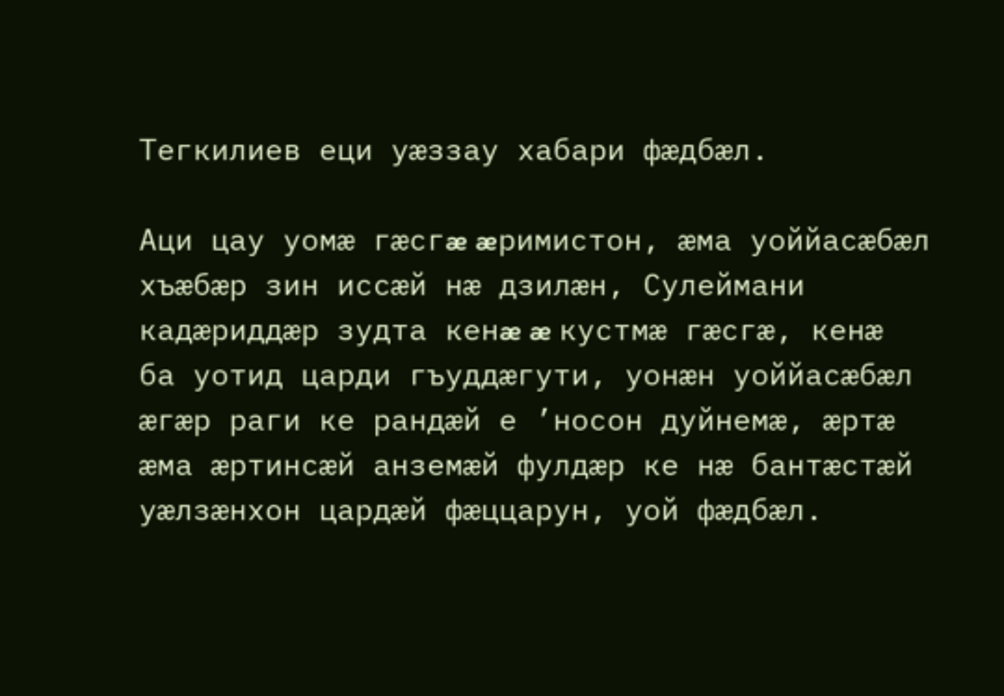Тегкилиев еци уæззау хабари фæдбæл.

Аци цау уомæ гæсгæ æримистон, æма уоййасæбæл  хъæбæр зин иссæй нæ дзилæн, Сулеймани кадæриддæр зудта кенæ æ кустмæ гæсгæ, кенæ ба уотид царди гъуддæгути, уонæн уоййасæбæл æгæр раги ке рандæй е ’носон дуйнемæ, æртæ æма æртинсæй анземæй фулдæр ке нæ бантæстæй уæлзæнхон цардæй фæццарун, уой фæдбæл.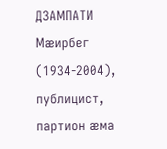ДЗАМПАТИ Мæирбег (1934-2004),
публицист, партион æма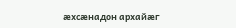æхсæнадон архайæг